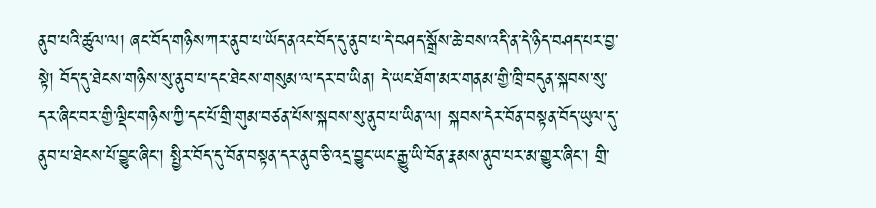ནུབ་པའི་ཚུལ་ལ། ཞང་བོད་གཉིས་ཀར་ནུབ་པ་ཡོད་ནའང་བོད་དུ་ནུབ་པ་དེ་བཤད་སྒྲོས་ཆེ་བས་འདི་ན་དེ་ཉིད་བཤད་པར་བྱ་སྟེ། བོད་དུ་ཐེངས་གཉིས་སུ་ནུབ་པ་དང་ཐེངས་གསུམ་ལ་དར་བ་ཡིན། དེ་ཡང་ཐོག་མར་གནམ་གྱི་ཁྲི་བདུན་སྐབས་སུ་དར་ཞིང་བར་གྱི་ལྡིང་གཉིས་ཀྱི་དང་པོ་གྲི་གུམ་བཙན་པོས་སྐབས་སུ་ནུབ་པ་ཡིན་ལ། སྐབས་དེར་བོན་བསྟན་བོད་ཡུལ་དུ་ནུབ་པ་ཐེངས་པོ་བྱུང་ཞིང་། སྤྱིར་བོད་དུ་བོན་བསྟན་དར་ནུབ་ཅི་འདྲ་བྱུང་ཡང་རྒྱུ་ཡི་བོན་རྣམས་ནུབ་པར་མ་གྱུར་ཞིང་། གྲི་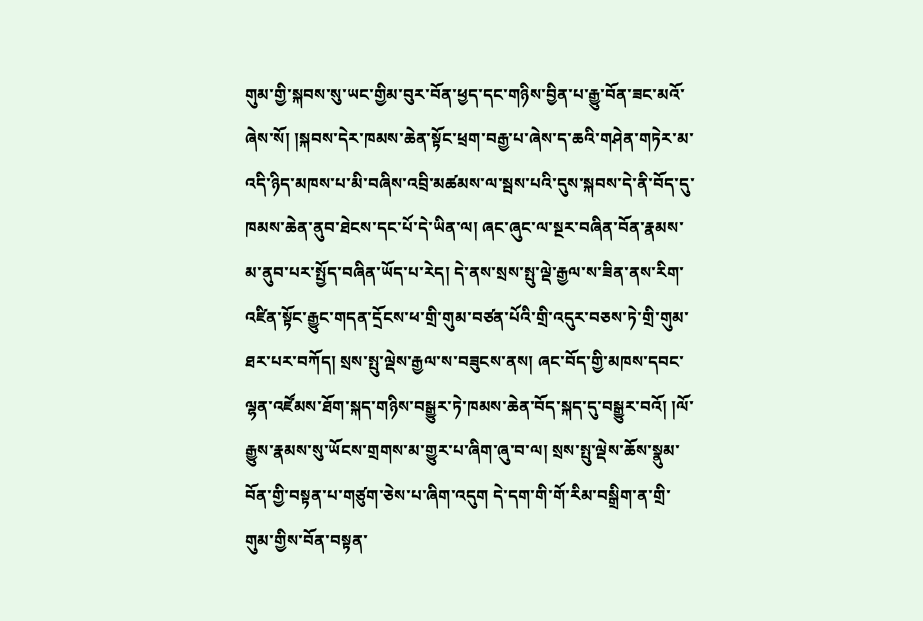གུམ་གྱི་སྐབས་སུ་ཡང་གྱིམ་བུར་བོན་ཕྱད་དང་གཉིས་བྱིན་པ་རྒྱུ་བོན་ཟང་མའོ་ཞེས་སོ། །སྐབས་དེར་ཁམས་ཆེན་སྟོང་ཕྲག་བརྒྱ་པ་ཞེས་ད་ཆའི་གཤེན་གཏེར་མ་འདི་ཉིད་མཁས་པ་མི་བཞིས་འབྲི་མཚམས་ལ་སྦས་པའི་དུས་སྐབས་དེ་ནི་བོད་དུ་ཁམས་ཆེན་ནུབ་ཐེངས་དང་པོ་དེ་ཡིན་ལ། ཞང་ཞུང་ལ་སྔར་བཞིན་བོན་རྣམས་མ་ནུབ་པར་སྤྱོད་བཞིན་ཡོད་པ་རེད། དེ་ནས་སྲས་སྤུ་ལྡེ་རྒྱལ་ས་ཟིན་ནས་རིག་འཛིན་སྟོང་རྒྱུང་གདན་དྲོངས་ཕ་གྲི་གུམ་བཙན་པོའི་གྲི་འདུར་བཅས་ཏེ་གྲི་གུམ་ཐར་པར་བཀོད། སྲས་སྤུ་ལྡེས་རྒྱལ་ས་བཟུངས་ནས། ཞང་བོད་གྱི་མཁས་དབང་ལྷན་འཛོམས་ཐོག་སྐད་གཉིས་བསྒྱུར་ཏེ་ཁམས་ཆེན་བོད་སྐད་དུ་བསྒྱུར་བའོ། །ལོ་རྒྱུས་རྣམས་སུ་ཡོངས་གྲགས་མ་གྱུར་པ་ཞིག་ཞུ་བ་ལ། སྲས་སྤུ་ལྡེས་ཆོས་སྣུམ་བོན་གྱི་བསྟན་པ་གཙུག་ཅེས་པ་ཞིག་འདུག དེ་དག་གི་གོ་རིམ་བསྒྲིག་ན་གྲི་གུམ་གྱིས་བོན་བསྟན་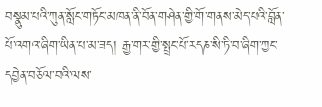བསྣུམ་པའི་ཀུན་སློང་གཏོང་མཁན་ནི་བོན་གཤེན་གྱི་གོ་གནས་མེད་པའི་བློན་པོ་འགའ་ཞིག་ཡིན་པ་མ་ཟད། རྒྱ་གར་གྱི་སྤྲང་པོ་རདཎ་སི་ཏི་བ་ཞིག་ཀྱང་དབྱེན་བཅོལ་བའི་ལས་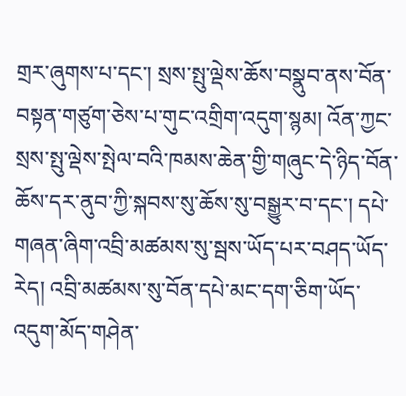གྲར་ཞུགས་པ་དང་། སྲས་སྤུ་ལྡེས་ཆོས་བསྣུབ་ནས་བོན་བསྟན་གཙུག་ཅེས་པ་གུང་འགྲིག་འདུག་སྙམ། འོན་ཀྱང་སྲས་སྤུ་ལྡེས་སྤེལ་བའི་ཁམས་ཆེན་གྱི་གཞུང་དེ་ཉིད་བོན་ཆོས་དར་ནུབ་ཀྱི་སྐབས་སུ་ཆོས་སུ་བསྒྱུར་བ་དང་། དཔེ་གཞན་ཞིག་འབྲི་མཚམས་སུ་སྦས་ཡོད་པར་བཤད་ཡོད་རེད། འབྲི་མཚམས་སུ་བོན་དཔེ་མང་དག་ཅིག་ཡོད་འདུག་མོད་གཤེན་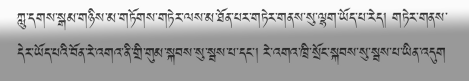ཀླུ་དགས་སྒམ་གཉིས་མ་གཏོགས་གཏེར་ལས་མ་ཐོན་པར་གཏེར་གནས་སུ་ལྷག་ཡོད་པ་རེད། གཏེར་གནས་དེར་ཡོད་པའི་བོན་རེ་འགའ་ནི་གྲི་གུམ་སྐབས་སུ་སྦས་པ་དང་། རེ་འགའ་ཁྲི་སྲོང་སྐབས་སུ་སྦས་པ་ཡིན་འདུག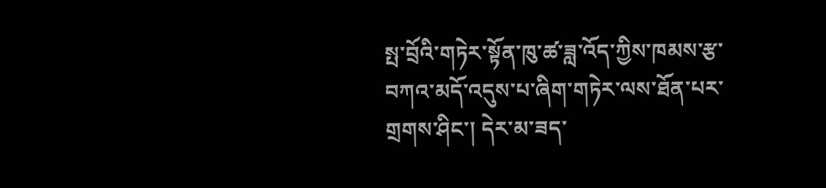སྤ་བྲོའི་གཏེར་སྟོན་ཁུ་ཚ་ཟླ་འོད་ཀྱིས་ཁམས་རྩ་བཀའ་མདོ་འདུས་པ་ཞིག་གཏེར་ལས་ཐོན་པར་གྲགས་ཤིང་། དེར་མ་ཟད་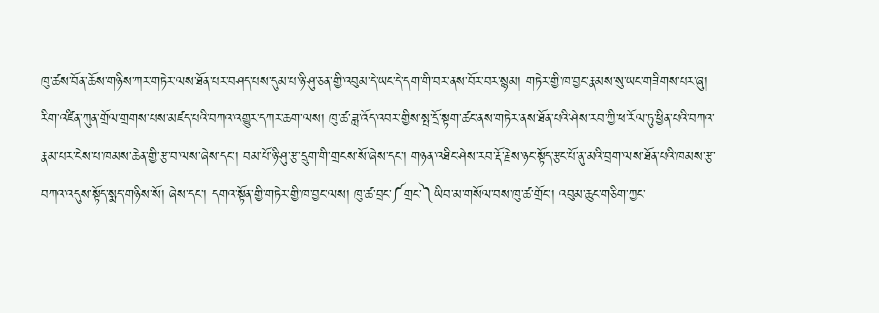ཁུ་ཚས་བོན་ཆོས་གཉིས་ཀར་གཏེར་ལས་ཐོན་པར་བཤད་པས་དུམ་པ་ཉི་ཤུ་ཅན་གྱི་འབུམ་དེ་ཡང་དེ་དག་གི་བར་ནས་བོར་བར་སྙམ། གཏེར་གྱི་ཁ་བྱང་རྣམས་སུ་ཡང་གཟིགས་པར་ཞུ། རིག་འཛིན་ཀུན་གྲོལ་གྲགས་པས་མཛད་པའི་བཀའ་འགྱུར་དཀར་ཆག་ལས། ཁུ་ཚ་ཟླ་འོད་འབར་གྱིས་སྤ་དྲོ་སྟག་ཚང་ནས་གཏེར་ནས་ཐོན་པའི་ཤེས་རབ་ཀྱི་ཕ་རོལ་ཏུ་ཕྱིན་པའི་བཀའ་རྣམ་པར་ངེས་པ་ཁམས་ཆེན་གྱི་རྩ་བ་ལས་ཞེས་དང་། བམ་པོ་ཉི་ཤུ་རྩ་དྲུག་གི་གྲངས་སོ་ཞེས་དང་། གཉན་འཐིང་ཤེས་རབ་རྡོ་རྗེས་ཉང་སྟོད་རྩང་པོ་ནུ་མའི་བྲག་ལས་ཐོན་པའི་ཁམས་རྩ་བཀའ་འདུས་སྟོད་སྨད་གཉིས་སོ། ཞེས་དང་། དགའ་སྟོན་གྱི་གཏེར་གྱི་ཁ་བྱང་ལས། ཁུ་ཚ་བྲང་༼གྲང་༽ཡིབ་མ་གསོལ་བས་ཁུ་ཚ་གྲོང་། འབུམ་ཆུང་གཅིག་ཀྱང་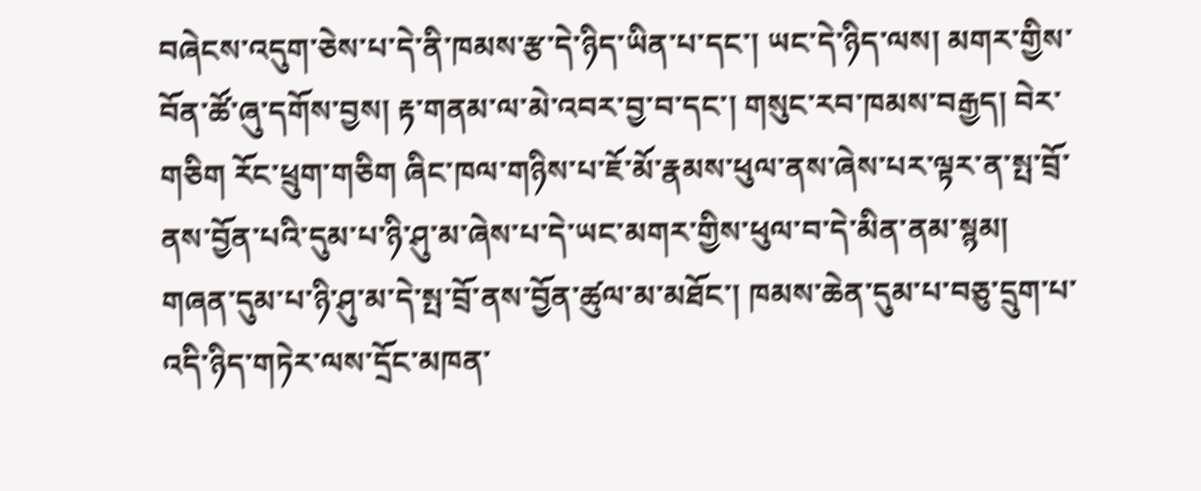བཞེངས་འདུག་ཅེས་པ་དེ་ནི་ཁམས་རྩ་དེ་ཉིད་ཡིན་པ་དང་། ཡང་དེ་ཉིད་ལས། མགར་གྱིས་བོན་ཚོ་ཞུ་དགོས་བྱས། རྟ་གནམ་ལ་མེ་འབར་བྱ་བ་དང་། གསུང་རབ་ཁམས་བརྒྱད། བེར་གཅིག རོང་ཕྲུག་གཅིག ཞིང་ཁལ་གཉིས་པ་ཇོ་མོ་རྣམས་ཕུལ་ནས་ཞེས་པར་ལྟར་ན་སྤ་བྲོ་ནས་བྱོན་པའི་དུམ་པ་ཉི་ཤུ་མ་ཞེས་པ་དེ་ཡང་མགར་གྱིས་ཕུལ་བ་དེ་མིན་ནམ་སྙམ། གཞན་དུམ་པ་ཉི་ཤུ་མ་དེ་སྤ་བྲོ་ནས་བྱོན་ཚུལ་མ་མཐོང་། ཁམས་ཆེན་དུམ་པ་བཅུ་དྲུག་པ་འདི་ཉིད་གཏེར་ལས་དྲོང་མཁན་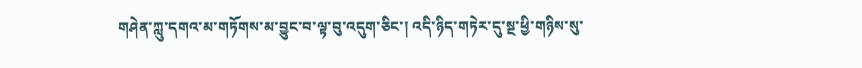གཤེན་ཀླུ་དགའ་མ་གཏོགས་མ་བྱུང་བ་ལྟ་བུ་འདུག་ཅིང་། འདི་ཉིད་གཏེར་དུ་སྔ་ཕྱི་གཉིས་སུ་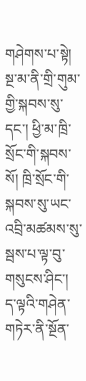གཤེགས་པ་སྟེ། སྔ་མ་ནི་གྲི་གུམ་གྱི་སྐབས་སུ་དང་། ཕྱི་མ་ཁྲི་སྲོང་གི་སྐབས་སོ། ཁྲི་སྲོང་གི་སྐབས་སུ་ཡང་འབྲི་མཚམས་སུ་སྦས་པ་ལྟ་བུ་གསུངས་ཤིང་། ད་ལྟའི་གཤེན་གཏེར་ནི་སྔོན་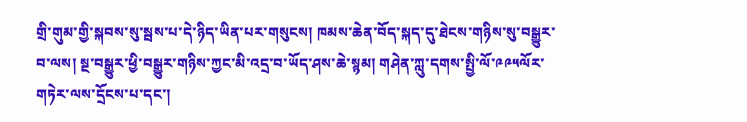གྲི་གུམ་གྱི་སྐབས་སུ་སྦས་པ་དེ་ཉིད་ཡིན་པར་གསུངས། ཁམས་ཆེན་བོད་སྐད་དུ་ཐེངས་གཉིས་སུ་བསྒྱུར་བ་ལས། སྔ་བསྒྱུར་ཕྱི་བསྒྱུར་གཉིས་ཀྱང་མི་འདྲ་བ་ཡོད་ཤས་ཆེ་སྙམ། གཤེན་ཀླུ་དགས་སྤྱི་ལོ་༩༩༥ལོར་གཏེར་ལས་དྲོངས་པ་དང་།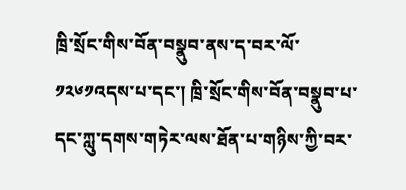ཁྲི་སྲོང་གིས་བོན་བསྣུབ་ནས་ད་བར་ལོ་༡༢༦༡འདས་པ་དང་། ཁྲི་སྲོང་གིས་བོན་བསྣུབ་པ་དང་ཀླུ་དགས་གཏེར་ལས་ཐོན་པ་གཉིས་ཀྱི་བར་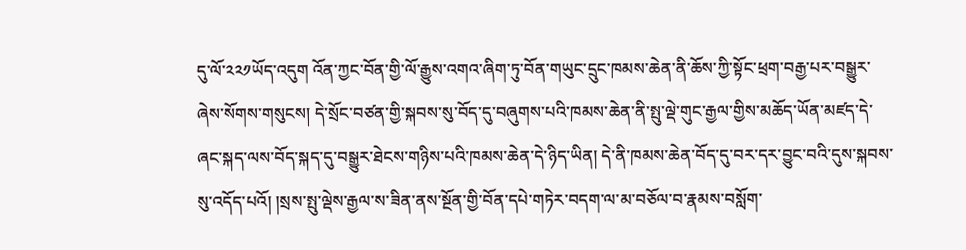དུ་ལོ་༢༢༡ཡོད་འདུག འོན་ཀྱང་བོན་གྱི་ལོ་རྒྱུས་འགའ་ཞིག་ཏུ་བོན་གཡུང་དྲུང་ཁམས་ཆེན་ནི་ཆོས་ཀྱི་སྟོང་ཕྲག་བརྒྱ་པར་བསྒྱུར་ཞེས་སོགས་གསུངས། དེ་སྲོང་བཙན་གྱི་སྐབས་སུ་བོད་དུ་བཞུགས་པའི་ཁམས་ཆེན་ནི་སྤུ་ལྡེ་གུང་རྒྱལ་གྱིས་མཆོད་ཡོན་མཛད་དེ་ཞང་སྐད་ལས་བོད་སྐད་དུ་བསྒྱུར་ཐེངས་གཉིས་པའི་ཁམས་ཆེན་དེ་ཉིད་ཡིན། དེ་ནི་ཁམས་ཆེན་བོད་དུ་བར་དར་བྱུང་བའི་དུས་སྐབས་སུ་འདོད་པའོ། །སྲས་སྤུ་ལྡེས་རྒྱལ་ས་ཟིན་ནས་སྔོན་གྱི་བོན་དཔེ་གཏེར་བདག་ལ་མ་བཅོལ་བ་རྣམས་བསློག་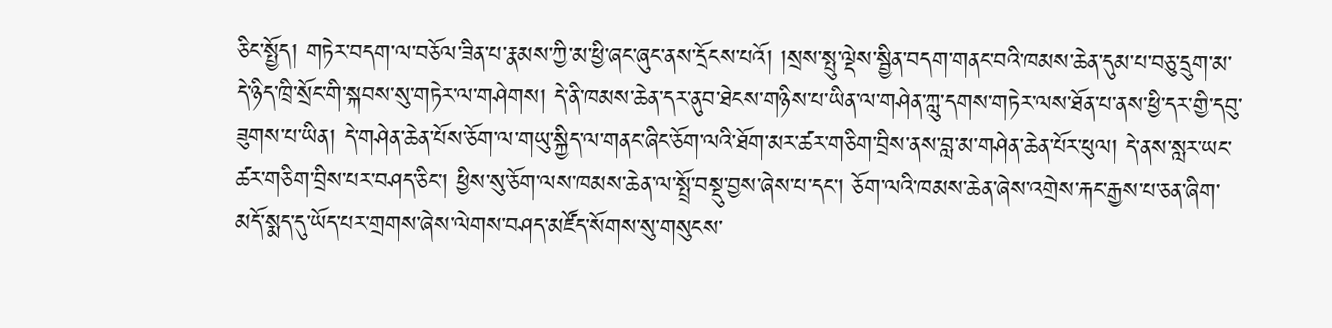ཅིང་སྤྱོད། གཏེར་བདག་ལ་བཅོལ་ཟིན་པ་རྣམས་ཀྱི་མ་ཕྱི་ཞང་ཞུང་ནས་དྲོངས་པའོ། །སྲས་སྤུ་ལྡེས་སྦྱིན་བདག་གནང་བའི་ཁམས་ཆེན་དུམ་པ་བཅུ་དྲུག་མ་དེ་ཉིད་ཁྲི་སྲོང་གི་སྐབས་སུ་གཏེར་ལ་གཤེགས། དེ་ནི་ཁམས་ཆེན་དར་ནུབ་ཐེངས་གཉིས་པ་ཡིན་ལ་གཤེན་ཀླུ་དགས་གཏེར་ལས་ཐོན་པ་ནས་ཕྱི་དར་གྱི་དབུ་ཟུགས་པ་ཡིན། དེ་གཤེན་ཆེན་པོས་ཅོག་ལ་གཡུ་སྐྱིད་ལ་གནང་ཞིང་ཅོག་ལའི་ཐོག་མར་ཚར་གཅིག་བྲིས་ནས་བླ་མ་གཤེན་ཆེན་པོར་ཕུལ། དེ་ནས་སླར་ཡང་ཚར་གཅིག་བྲིས་པར་བཤད་ཅིང་། ཕྱིས་སུ་ཅོག་ལས་ཁམས་ཆེན་ལ་སྤྲོ་བསྡུ་བྱས་ཞེས་པ་དང་། ཅོག་ལའི་ཁམས་ཆེན་ཞེས་འགྲེས་རྐང་རྒྱས་པ་ཅན་ཞིག་མདོ་སྨད་དུ་ཡོད་པར་གྲགས་ཞེས་ལེགས་བཤད་མཛོད་སོགས་སུ་གསུངས་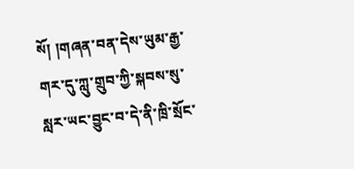སོ། །གཞན་བན་དེས་ཡུམ་རྒྱ་གར་དུ་ཀླུ་གྲུབ་ཀྱི་སྐབས་སུ་སླར་ཡང་བྱུང་བ་དེ་ནི་ཁྲི་སྲོང་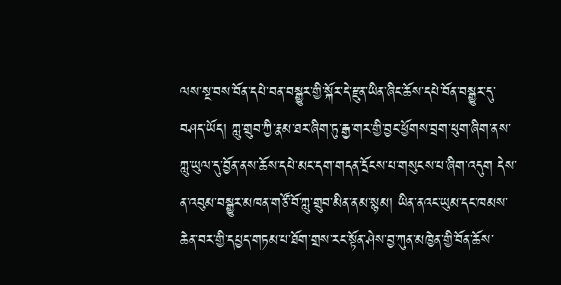ལས་སྔ་བས་བོན་དཔེ་བན་བསྒྱུར་གྱི་སྐོར་དེ་རྫུན་ཡིན་ཞིང་ཆོས་དཔེ་བོན་བསྒྱུར་དུ་བཤད་ཡོད། ཀླུ་གྲུབ་ཀྱི་རྣམ་ཐར་ཞིག་ཏུ་རྒྱ་གར་གྱི་བྱང་ཕྱོགས་བྲག་ཕུག་ཞིག་ནས་ཀླུ་ཡུལ་དུ་བྱོན་ནས་ཆོས་དཔེ་མང་དག་གདན་དྲོངས་པ་གསུངས་པ་ཞིག་འདུག དེས་ན་འབུམ་བསྒྱུར་མཁན་གཙོ་བོ་ཀླུ་གྲུབ་མིན་ནམ་སྙམ། ཡིན་ནའང་ཡུམ་དང་ཁམས་ཆེན་བར་གྱི་དཔྱད་གཏམ་པ་ཐོག་གྲས་རང་སྟོན་ཤེས་བྱ་ཀུན་མཁྱེན་གྱི་བོན་ཆོས་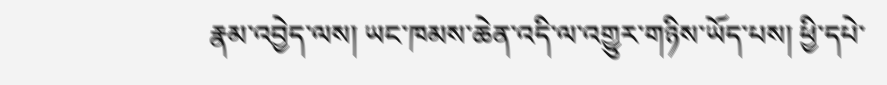རྣམ་འབྱེད་ལས། ཡང་ཁམས་ཆེན་འདི་ལ་འགྱུར་གཉིས་ཡོད་པས། ཕྱི་དཔེ་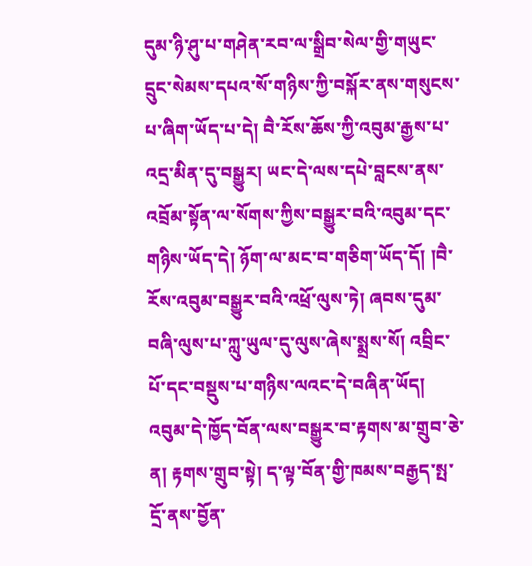དུམ་ཉི་ཤུ་པ་གཤེན་རབ་ལ་སྒྲིབ་སེལ་གྱི་གཡུང་དྲུང་སེམས་དཔའ་སོ་གཉིས་ཀྱི་བསྐོར་ནས་གསུངས་པ་ཞིག་ཡོད་པ་དེ། བཻ་རོས་ཆོས་ཀྱི་འབུམ་རྒྱས་པ་འདྲ་མིན་དུ་བསྒྱུར། ཡང་དེ་ལས་དཔེ་བླངས་ནས་འབྲོམ་སྟོན་ལ་སོགས་ཀྱིས་བསྒྱུར་བའི་འབུམ་དང་གཉིས་ཡོད་དེ། ཉོག་ལ་མང་བ་གཅིག་ཡོད་དོ། །བཻ་རོས་འབུམ་བསྒྱུར་བའི་འཕྲོ་ལུས་ཏེ། ཞབས་དུམ་བཞི་ལུས་པ་ཀླུ་ཡུལ་དུ་ལུས་ཞེས་སྨྲས་སོ། འབྲིང་པོ་དང་བསྡུས་པ་གཉིས་ལའང་དེ་བཞིན་ཡོད། འབུམ་དེ་ཁྱོད་བོན་ལས་བསྒྱུར་བ་རྟགས་མ་གྲུབ་ཅེ་ན། རྟགས་གྲུབ་སྟེ། ད་ལྟ་བོན་གྱི་ཁམས་བརྒྱད་སྤ་དྲོ་ནས་བྱོན་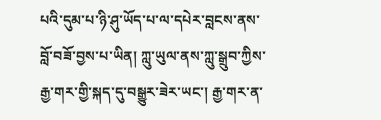པའི་དུམ་པ་ཉི་ཤུ་ཡོད་པ་ལ་དཔེར་བླངས་ནས་བློ་བཟོ་བྱས་པ་ཡིན། ཀླུ་ཡུལ་ནས་ཀླུ་སྒྲུབ་ཀྱིས་རྒྱ་གར་གྱི་སྐད་དུ་བསྒྱུར་ཟེར་ཡང་། རྒྱ་གར་ན་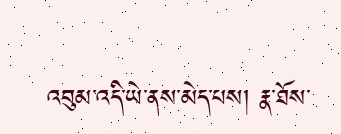འབུམ་འདི་ཡེ་ནས་མེད་པས། རྣ་ཐོས་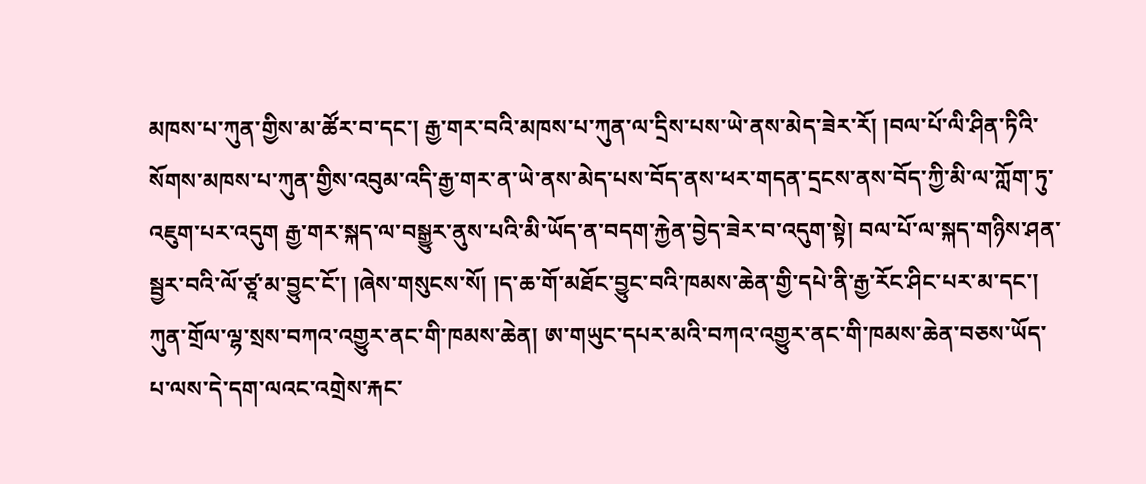མཁས་པ་ཀུན་གྱིས་མ་ཚོར་བ་དང་། རྒྱ་གར་བའི་མཁས་པ་ཀུན་ལ་དྲིས་པས་ཡེ་ནས་མེད་ཟེར་རོ། །བལ་པོ་ལི་ཤིན་ཏིའི་སོགས་མཁས་པ་ཀུན་གྱིས་འབུམ་འདི་རྒྱ་གར་ན་ཡེ་ནས་མེད་པས་བོད་ནས་ཕར་གདན་དྲངས་ནས་བོད་ཀྱི་མི་ལ་ཀློག་ཏུ་འཇུག་པར་འདུག རྒྱ་གར་སྐད་ལ་བསྒྱུར་ནུས་པའི་མི་ཡོད་ན་བདག་རྐྱེན་བྱེད་ཟེར་བ་འདུག་སྟེ། བལ་པོ་ལ་སྐད་གཉིས་ཤན་སྦྱར་བའི་ལོ་ཙཱ་མ་བྱུང་ངོ་། །ཞེས་གསུངས་སོ། །ད་ཆ་གོ་མཐོང་བྱུང་བའི་ཁམས་ཆེན་གྱི་དཔེ་ནི་རྒྱ་རོང་ཤིང་པར་མ་དང་། ཀུན་གྲོལ་ལྷ་སྲས་བཀའ་འགྱུར་ནང་གི་ཁམས་ཆེན། ཨ་གཡུང་དཔར་མའི་བཀའ་འགྱུར་ནང་གི་ཁམས་ཆེན་བཅས་ཡོད་པ་ལས་དེ་དག་ལའང་འགྲེས་རྐང་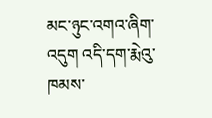མང་ཉུང་འགའ་ཞིག་འདུག འདི་དག་རྨེའུ་ཁམས་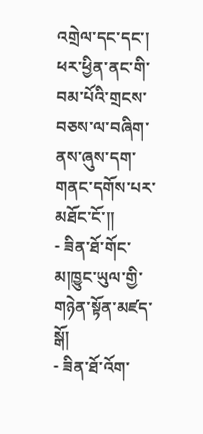འགྲེལ་དང་དང་། ཕར་ཕྱིན་ནང་གི་བམ་པོའི་གྲངས་བཅས་ལ་བཞིག་ནས་ཞུས་དག་གནང་དགོས་པར་མཐོང་ངོ་།།
- ཟིན་ཐོ་གོང་མ།ཁྱུང་ཡུལ་གྱི་གཉེན་སྟོན་མཛད་སྒོ།
- ཟིན་ཐོ་འོག་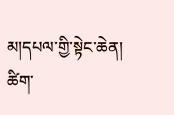མ།དཔལ་གྱི་སྟེང་ཆེན།
ཚིག་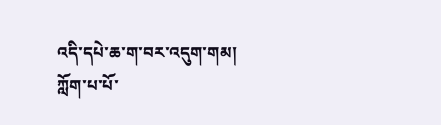འདི་དཔེ་ཆ་ག་བར་འདུག་གམ།
ཀློག་པ་པོ་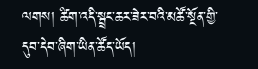ལགས། ཚིག་འདི་སྦྲང་ཆར་ཟེར་བའི་མཚོ་སྔོན་གྱི་དུབ་དེབ་ཞིག་ཡིན་ཚོད་ཡོད།